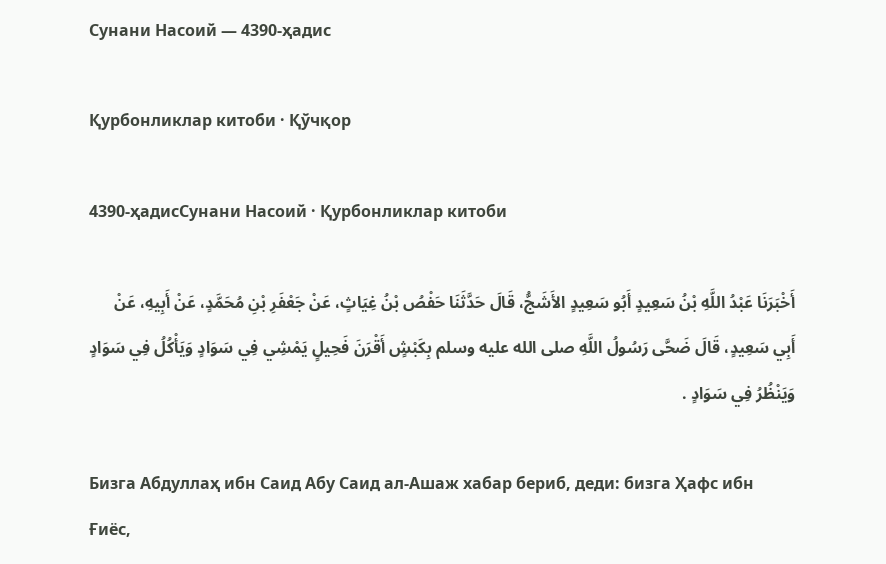Сунани Насоий — 4390-ҳадис

Қурбонликлар китоби · Қўчқор

4390-ҳадисСунани Насоий · Қурбонликлар китоби

أَخْبَرَنَا عَبْدُ اللَّهِ بْنُ سَعِيدٍ أَبُو سَعِيدٍ الأَشَجُّ، قَالَ حَدَّثَنَا حَفْصُ بْنُ غِيَاثٍ، عَنْ جَعْفَرِ بْنِ مُحَمَّدٍ، عَنْ أَبِيهِ، عَنْ أَبِي سَعِيدٍ، قَالَ ضَحَّى رَسُولُ اللَّهِ صلى الله عليه وسلم بِكَبْشٍ أَقْرَنَ فَحِيلٍ يَمْشِي فِي سَوَادٍ وَيَأْكُلُ فِي سَوَادٍ وَيَنْظُرُ فِي سَوَادٍ .

Бизга Абдуллаҳ ибн Саид Абу Саид ал-Ашаж хабар бериб, деди: бизга Ҳафс ибн Ғиёс,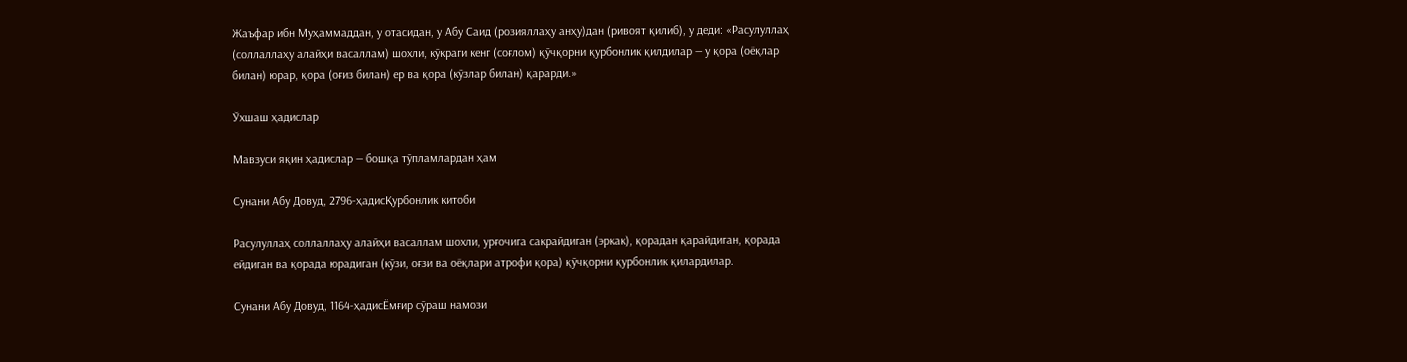Жаъфар ибн Муҳаммаддан, у отасидан, у Абу Саид (розияллаҳу анҳу)дан (ривоят қилиб), у деди: «Расулуллаҳ (соллаллаҳу алайҳи васаллам) шохли, кўкраги кенг (соғлом) қўчқорни қурбонлик қилдилар — у қора (оёқлар билан) юрар, қора (оғиз билан) ер ва қора (кўзлар билан) қарарди.»

Ўхшаш ҳадислар

Мавзуси яқин ҳадислар — бошқа тўпламлардан ҳам

Сунани Абу Довуд, 2796-ҳадисҚурбонлик китоби

Расулуллаҳ соллаллаҳу алайҳи васаллам шохли, урғочига сакрайдиган (эркак), қорадан қарайдиган, қорада ейдиган ва қорада юрадиган (кўзи, оғзи ва оёқлари атрофи қора) қўчқорни қурбонлик қилардилар.

Сунани Абу Довуд, 1164-ҳадисЁмғир сўраш намози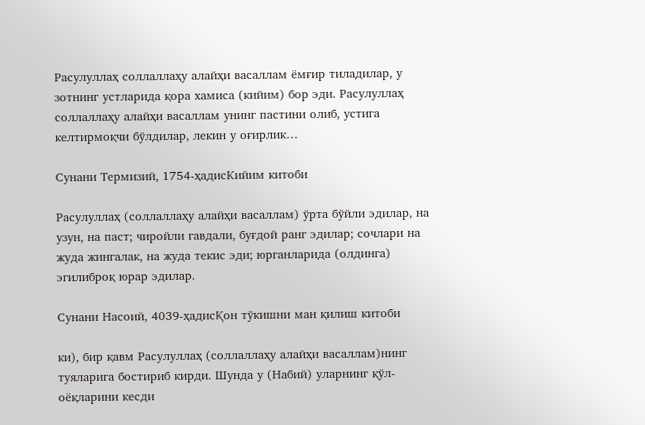Расулуллаҳ соллаллаҳу алайҳи васаллам ёмғир тиладилар, у зотнинг устларида қора хамиса (кийим) бор эди. Расулуллаҳ соллаллаҳу алайҳи васаллам унинг пастини олиб, устига келтирмоқчи бўлдилар, лекин у оғирлик…

Сунани Термизий, 1754-ҳадисКийим китоби

Расулуллаҳ (соллаллаҳу алайҳи васаллам) ўрта бўйли эдилар, на узун, на паст; чиройли гавдали, буғдой ранг эдилар; сочлари на жуда жингалак, на жуда текис эди; юрганларида (олдинга) эгилиброқ юрар эдилар.

Сунани Насоий, 4039-ҳадисҚон тўкишни ман қилиш китоби

ки), бир қавм Расулуллаҳ (соллаллаҳу алайҳи васаллам)нинг туяларига бостириб кирди. Шунда у (Набий) уларнинг қўл-оёқларини кесди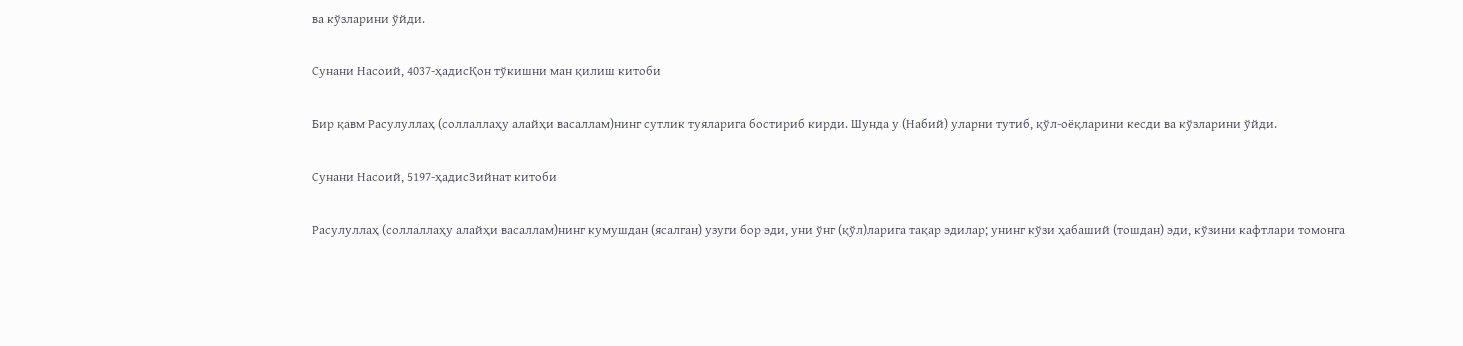ва кўзларини ўйди.

Сунани Насоий, 4037-ҳадисҚон тўкишни ман қилиш китоби

Бир қавм Расулуллаҳ (соллаллаҳу алайҳи васаллам)нинг сутлик туяларига бостириб кирди. Шунда у (Набий) уларни тутиб, қўл-оёқларини кесди ва кўзларини ўйди.

Сунани Насоий, 5197-ҳадисЗийнат китоби

Расулуллаҳ (соллаллаҳу алайҳи васаллам)нинг кумушдан (ясалган) узуги бор эди, уни ўнг (қўл)ларига тақар эдилар; унинг кўзи ҳабаший (тошдан) эди, кўзини кафтлари томонга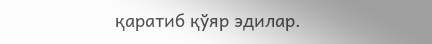қаратиб қўяр эдилар.